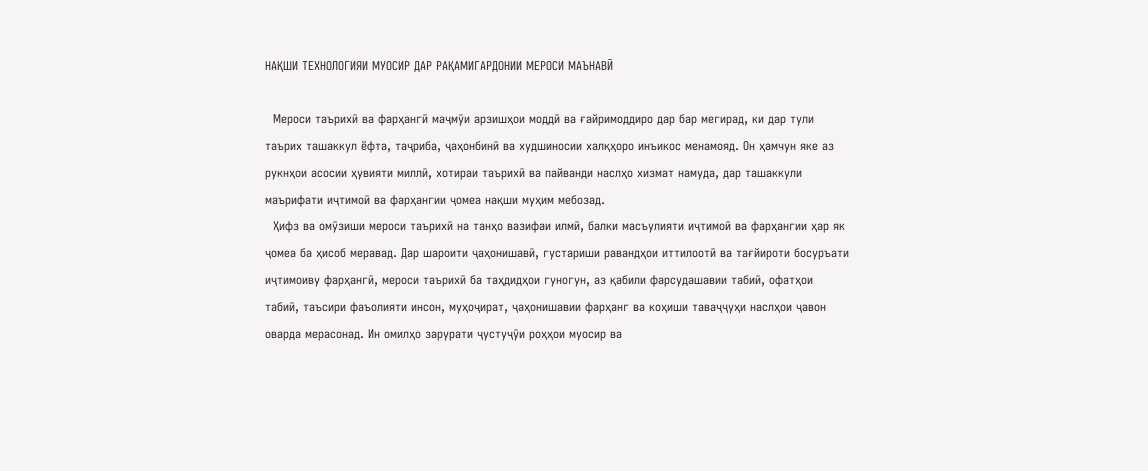НАҚШИ ТЕХНОЛОГИЯИ МУОСИР ДАР РАҚАМИГАРДОНИИ МЕРОСИ МАЪНАВӢ

  Мероси таърихӣ ва фарҳангӣ маҷмӯи арзишҳои моддӣ ва ғайримоддиро дар бар мегирад, ки дар тули таърих ташаккул ёфта, таҷриба, ҷаҳонбинӣ ва худшиносии халқҳоро инъикос менамояд. Он ҳамчун яке аз рукнҳои асосии ҳувияти миллӣ, хотираи таърихӣ ва пайванди наслҳо хизмат намуда, дар ташаккули маърифати иҷтимоӣ ва фарҳангии ҷомеа нақши муҳим мебозад.
  Ҳифз ва омӯзиши мероси таърихӣ на танҳо вазифаи илмӣ, балки масъулияти иҷтимоӣ ва фарҳангии ҳар як ҷомеа ба ҳисоб меравад. Дар шароити ҷаҳонишавӣ, густариши равандҳои иттилоотӣ ва тағйироти босуръати иҷтимоиву фарҳангӣ, мероси таърихӣ ба таҳдидҳои гуногун, аз қабили фарсудашавии табиӣ, офатҳои табиӣ, таъсири фаъолияти инсон, муҳоҷират, ҷаҳонишавии фарҳанг ва коҳиши таваҷҷуҳи наслҳои ҷавон оварда мерасонад. Ин омилҳо зарурати ҷустуҷӯи роҳҳои муосир ва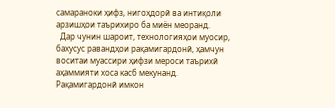самараноки ҳифз, нигоҳдорӣ ва интиқоли арзишҳои таърихиро ба миён меоранд.
  Дар чунин шароит, технологияҳои муосир, бахусус равандҳои рақамигардонӣ, ҳамчун воситаи муассири ҳифзи мероси таърихӣ аҳаммияти хоса касб мекунанд. Рақамигардонӣ имкон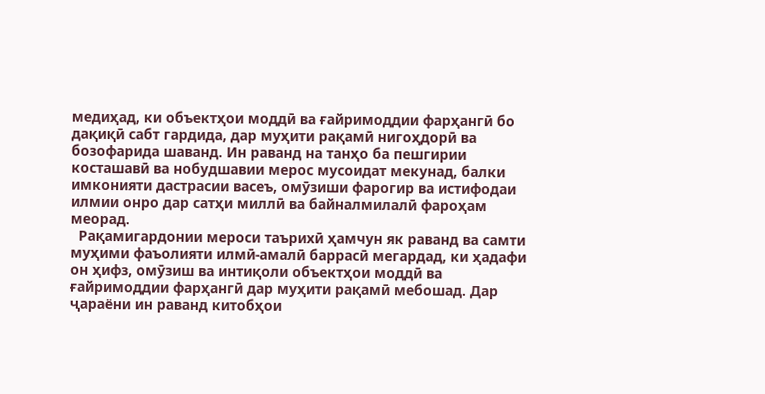медиҳад, ки объектҳои моддӣ ва ғайримоддии фарҳангӣ бо дақиқӣ сабт гардида, дар муҳити рақамӣ нигоҳдорӣ ва бозофарида шаванд. Ин раванд на танҳо ба пешгирии косташавӣ ва нобудшавии мерос мусоидат мекунад, балки имконияти дастрасии васеъ, омӯзиши фарогир ва истифодаи илмии онро дар сатҳи миллӣ ва байналмилалӣ фароҳам меорад.
  Рақамигардонии мероси таърихӣ ҳамчун як раванд ва самти муҳими фаъолияти илмӣ-амалӣ баррасӣ мегардад, ки ҳадафи он ҳифз, омӯзиш ва интиқоли объектҳои моддӣ ва ғайримоддии фарҳангӣ дар муҳити рақамӣ мебошад. Дар ҷараёни ин раванд китобҳои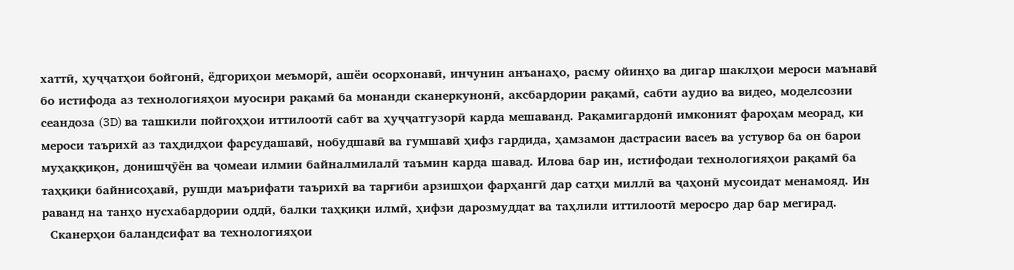хаттӣ, ҳуҷҷатҳои бойгонӣ, ёдгориҳои меъморӣ, ашёи осорхонавӣ, инчунин анъанаҳо, расму ойинҳо ва дигар шаклҳои мероси маънавӣ бо истифода аз технологияҳои муосири рақамӣ ба монанди сканеркунонӣ, аксбардории рақамӣ, сабти аудио ва видео, моделсозии сеандоза (3D) ва ташкили пойгоҳҳои иттилоотӣ сабт ва ҳуҷҷатгузорӣ карда мешаванд. Рақамигардонӣ имконият фароҳам меорад, ки мероси таърихӣ аз таҳдидҳои фарсудашавӣ, нобудшавӣ ва гумшавӣ ҳифз гардида, ҳамзамон дастрасии васеъ ва устувор ба он барои муҳаққиқон, донишҷӯён ва ҷомеаи илмии байналмилалӣ таъмин карда шавад. Илова бар ин, истифодаи технологияҳои рақамӣ ба таҳқиқи байнисоҳавӣ, рушди маърифати таърихӣ ва тарғиби арзишҳои фарҳангӣ дар сатҳи миллӣ ва ҷаҳонӣ мусоидат менамояд. Ин раванд на танҳо нусхабардории оддӣ, балки таҳқиқи илмӣ, ҳифзи дарозмуддат ва таҳлили иттилоотӣ меросро дар бар мегирад.
  Сканерҳои баландсифат ва технологияҳои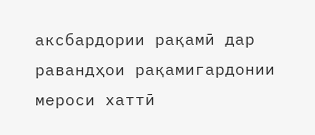аксбардории рақамӣ дар равандҳои рақамигардонии мероси хаттӣ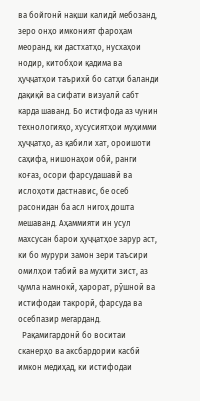ва бойгонӣ нақши калидӣ мебозанд, зеро онҳо имконият фароҳам меоранд, ки дастхатҳо, нусхаҳои нодир, китобҳои қадима ва ҳуҷҷатҳои таърихӣ бо сатҳи баланди дақиқӣ ва сифати визуалӣ сабт карда шаванд. Бо истифода аз чунин технологияҳо, хусусиятҳои муҳимми ҳуҷҷатҳо, аз қабили хат, ороишоти саҳифа, нишонаҳои обӣ, ранги коғаз, осори фарсудашавӣ ва ислоҳоти дастнавис, бе осеб расонидан ба асл нигоҳ дошта мешаванд. Аҳаммияти ин усул махсусан барои ҳуҷҷатҳое зарур аст, ки бо мурури замон зери таъсири омилҳои табиӣ ва муҳити зист, аз ҷумла намнокӣ, ҳарорат, рӯшноӣ ва истифодаи такрорӣ, фарсуда ва осебпазир мегарданд.
  Рақамигардонӣ бо воситаи сканерҳо ва аксбардории касбӣ имкон медиҳад, ки истифодаи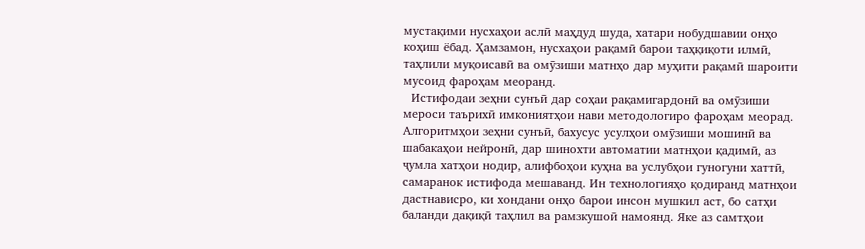мустақими нусхаҳои аслӣ маҳдуд шуда, хатари нобудшавии онҳо коҳиш ёбад. Ҳамзамон, нусхаҳои рақамӣ барои таҳқиқоти илмӣ, таҳлили муқоисавӣ ва омӯзиши матнҳо дар муҳити рақамӣ шароити мусоид фароҳам меоранд.
  Истифодаи зеҳни сунъӣ дар соҳаи рақамигардонӣ ва омӯзиши мероси таърихӣ имкониятҳои нави методологиро фароҳам меорад. Алгоритмҳои зеҳни сунъӣ, бахусус усулҳои омӯзиши мошинӣ ва шабакаҳои нейронӣ, дар шинохти автоматии матнҳои қадимӣ, аз ҷумла хатҳои нодир, алифбоҳои куҳна ва услубҳои гуногуни хаттӣ, самаранок истифода мешаванд. Ин технологияҳо қодиранд матнҳои дастнависро, ки хондани онҳо барои инсон мушкил аст, бо сатҳи баланди дақиқӣ таҳлил ва рамзкушоӣ намоянд. Яке аз самтҳои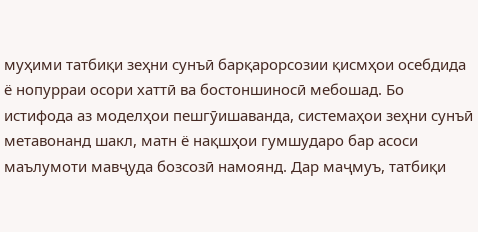муҳими татбиқи зеҳни сунъӣ барқарорсозии қисмҳои осебдида ё нопурраи осори хаттӣ ва бостоншиносӣ мебошад. Бо истифода аз моделҳои пешгӯишаванда, системаҳои зеҳни сунъӣ метавонанд шакл, матн ё нақшҳои гумшударо бар асоси маълумоти мавҷуда бозсозӣ намоянд. Дар маҷмуъ, татбиқи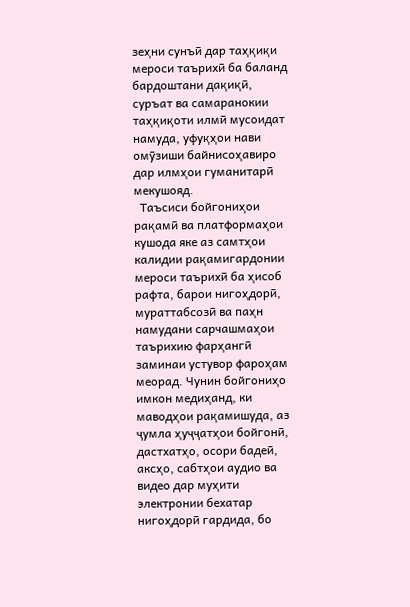зеҳни сунъӣ дар таҳқиқи мероси таърихӣ ба баланд бардоштани дақиқӣ, суръат ва самаранокии таҳқиқоти илмӣ мусоидат намуда, уфуқҳои нави омӯзиши байнисоҳавиро дар илмҳои гуманитарӣ мекушояд.
  Таъсиси бойгониҳои рақамӣ ва платформаҳои кушода яке аз самтҳои калидии рақамигардонии мероси таърихӣ ба ҳисоб рафта, барои нигоҳдорӣ, мураттабсозӣ ва паҳн намудани сарчашмаҳои таърихию фарҳангӣ заминаи устувор фароҳам меорад. Чунин бойгониҳо имкон медиҳанд, ки маводҳои рақамишуда, аз ҷумла ҳуҷҷатҳои бойгонӣ, дастхатҳо, осори бадеӣ, аксҳо, сабтҳои аудио ва видео дар муҳити электронии бехатар нигоҳдорӣ гардида, бо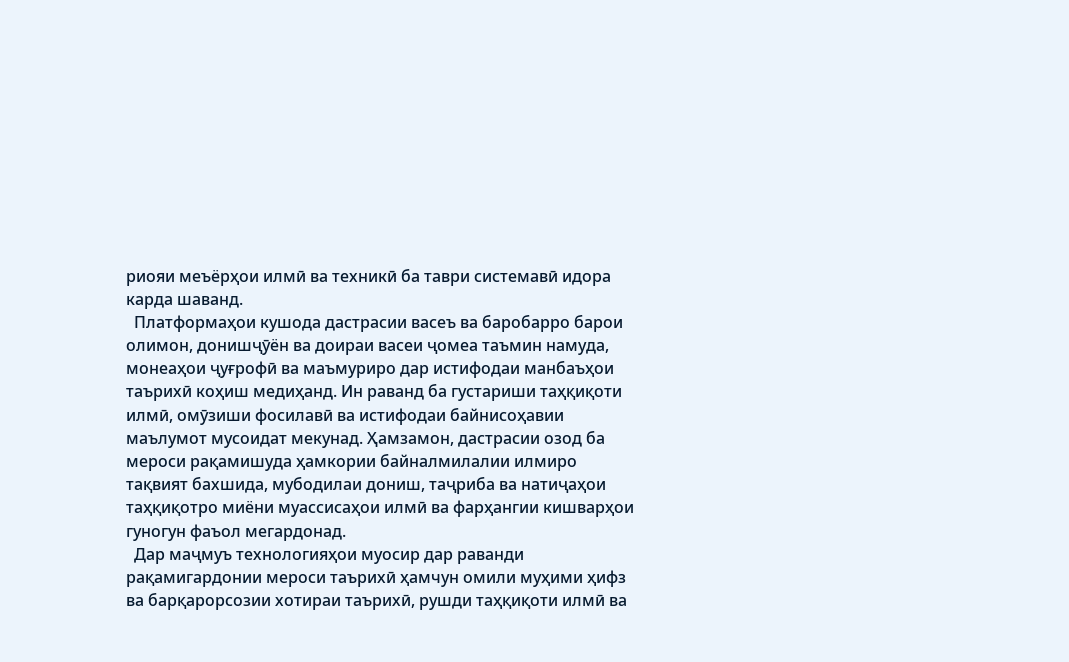риояи меъёрҳои илмӣ ва техникӣ ба таври системавӣ идора карда шаванд.
  Платформаҳои кушода дастрасии васеъ ва баробарро барои олимон, донишҷӯён ва доираи васеи ҷомеа таъмин намуда, монеаҳои ҷуғрофӣ ва маъмуриро дар истифодаи манбаъҳои таърихӣ коҳиш медиҳанд. Ин раванд ба густариши таҳқиқоти илмӣ, омӯзиши фосилавӣ ва истифодаи байнисоҳавии маълумот мусоидат мекунад. Ҳамзамон, дастрасии озод ба мероси рақамишуда ҳамкории байналмилалии илмиро тақвият бахшида, мубодилаи дониш, таҷриба ва натиҷаҳои таҳқиқотро миёни муассисаҳои илмӣ ва фарҳангии кишварҳои гуногун фаъол мегардонад.
  Дар маҷмуъ технологияҳои муосир дар раванди рақамигардонии мероси таърихӣ ҳамчун омили муҳими ҳифз ва барқарорсозии хотираи таърихӣ, рушди таҳқиқоти илмӣ ва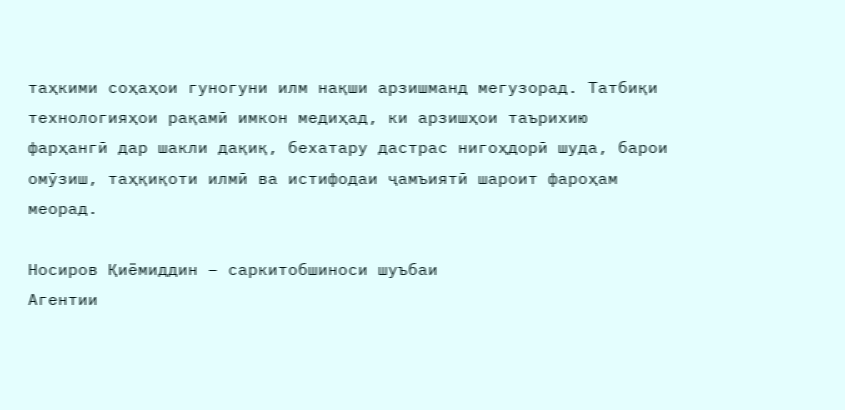таҳкими соҳаҳои гуногуни илм нақши арзишманд мегузорад. Татбиқи технологияҳои рақамӣ имкон медиҳад, ки арзишҳои таърихию фарҳангӣ дар шакли дақиқ, бехатару дастрас нигоҳдорӣ шуда, барои омӯзиш, таҳқиқоти илмӣ ва истифодаи ҷамъиятӣ шароит фароҳам меорад.

Носиров Қиёмиддин – саркитобшиноси шуъбаи
Агентии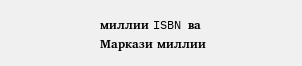миллии ISBN ва Маркази миллии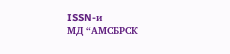ISSN-и
МД “АМСБРСК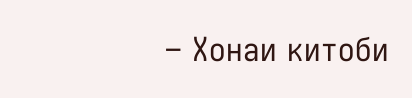– Хонаи китоби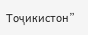Тоҷикистон”